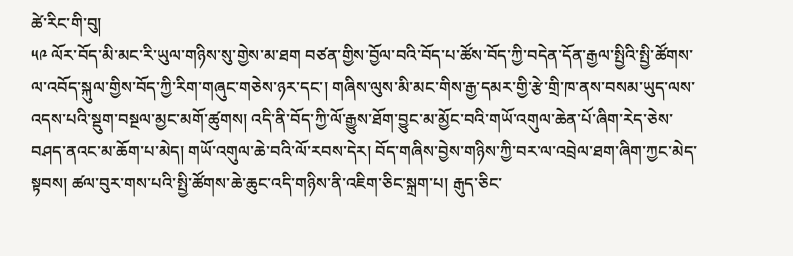ཚེ་རིང་གི་བུ།
༥༩ ལོར་བོད་མི་མང་རི་ཡུལ་གཉིས་སུ་གྱེས་མ་ཐག བཙན་གྱིས་བྱོལ་བའི་བོད་པ་ཚོས་བོད་ཀྱི་བདེན་དོན་རྒྱལ་སྤྱིའི་སྤྱི་ཚོགས་ལ་འབོད་སྐུལ་གྱིས་བོད་ཀྱི་རིག་གཞུང་གཅེས་ཉར་དང་། གཞིས་ལུས་མི་མང་གིས་རྒྱ་དམར་གྱི་རྩེ་གྲི་ཁ་ནས་བསམ་ཡུད་ལས་འདས་པའི་སྡུག་བསྔལ་མྱང་མགོ་ཚུགས། འདི་ནི་བོད་ཀྱི་ལོ་རྒྱུས་ཐོག་བྱུང་མ་མྱོང་བའི་གཡོ་འགུལ་ཆེན་པོ་ཞིག་རེད་ཅེས་བཤད་ནའང་མ་ཆོག་པ་མེད། གཡོ་འགུལ་ཆེ་བའི་ལོ་རབས་དེར། བོད་གཞིས་བྱེས་གཉིས་ཀྱི་བར་ལ་འབྲེལ་ཐག་ཞིག་ཀྱང་མེད་སྟབས། ཚལ་བུར་གས་པའི་སྤྱི་ཚོགས་ཆེ་ཆུང་འདི་གཉིས་ནི་འཇིག་ཅིང་སྐྲག་པ། རྒུད་ཅིང་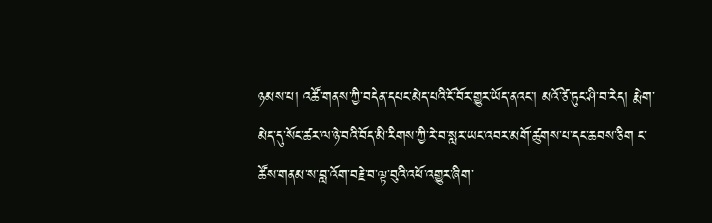ཉམས་པ། འཚོ་གནས་ཀྱི་བདེན་དཔང་མེད་པའི་ངོ་བོར་གྱུར་ཡོད་ནའང་། མའོ་ཙེ་ཏུང་ཤི་བ་རེད། རྨེག་མེད་དུ་སོང་ཚར་ལ་ཉེ་བའི་བོད་མི་རིགས་ཀྱི་རེ་བ་སླར་ཡང་འབར་མགོ་ཚུགས་པ་དང་ཆབས་ཅིག ང་ཚོས་གནམ་ས་བླ་འོག་བརྗེ་བ་ལྟ་བུའི་འཕོ་འགྱུར་ཞིག་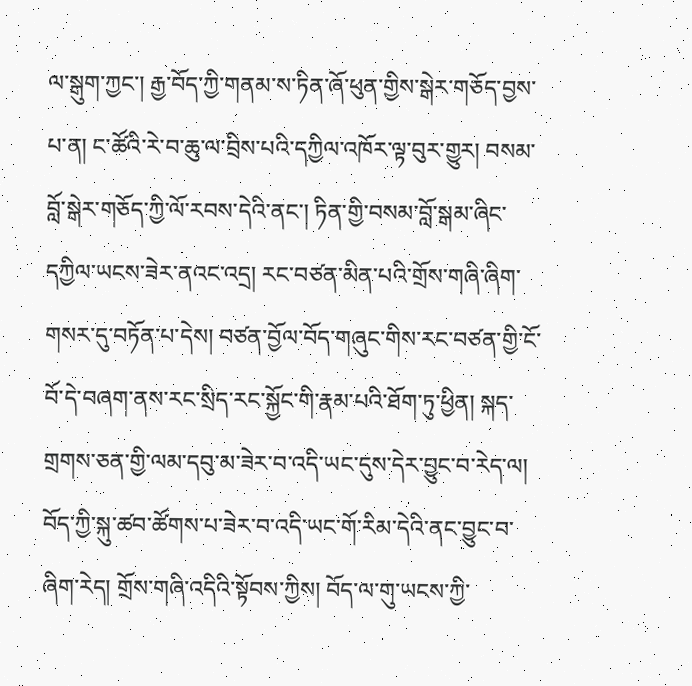ལ་སྒུག་ཀྱང་། རྒྱ་བོད་ཀྱི་གནམ་ས་ཏིན་ཞོ་ཕུན་གྱིས་སྒེར་གཅོད་བྱས་པ་ན། ང་ཚོའི་རེ་བ་ཆུ་ལ་བྲིས་པའི་དཀྱིལ་འཁོར་ལྟ་བུར་གྱུར། བསམ་བློ་སྒེར་གཅོད་ཀྱི་ལོ་རབས་དེའི་ནང་། ཏིན་གྱི་བསམ་བློ་སྒམ་ཞིང་དཀྱིལ་ཡངས་ཟེར་ནའང་འདྲ། རང་བཙན་མིན་པའི་གྲོས་གཞི་ཞིག་གསར་དུ་བཏོན་པ་དེས། བཙན་བྱོལ་བོད་གཞུང་གིས་རང་བཙན་གྱི་ངོ་བོ་དེ་བཞག་ནས་རང་སྲིད་རང་སྐྱོང་གི་རྣམ་པའི་ཐོག་ཏུ་ཕྱིན། སྐད་གྲགས་ཅན་གྱི་ལམ་དབུ་མ་ཟེར་བ་འདི་ཡང་དུས་དེར་བྱུང་བ་རེད་ལ། བོད་ཀྱི་སྐུ་ཚབ་ཚོགས་པ་ཟེར་བ་འདི་ཡང་གོ་རིམ་དེའི་ནང་བྱུང་བ་ཞིག་རེད། གྲོས་གཞི་འདིའི་སྟོབས་ཀྱིས། བོད་ལ་གུ་ཡངས་ཀྱི་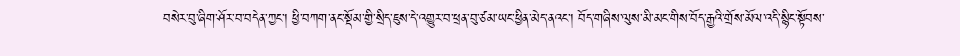བསེར་བུ་ཞིག་ཤོར་བ་བདེན་ཀྱང་། ཕྱི་བཀག་ནང་སྡོམ་གྱི་སྲིད་ཇུས་དེ་འགྱུར་བ་ཕྲན་བུ་ཙམ་ཡང་ཕྱིན་མེད་ནའང་། བོད་གཞིས་ལུས་མི་མང་གིས་བོད་རྒྱའི་གྲོས་མོལ་འདི་སྙིང་སྟོབས་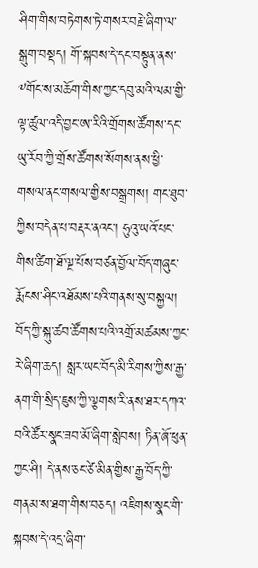ཤིག་གིས་བཏེགས་ཏེ་གསར་བརྗེ་ཞིག་ལ་སྒུག་བསྡད། གོ་སྐབས་དེ་དང་བསྟུན་ནས་༸གོང་ས་མཆོག་གིས་ཀྱང་དབུ་མའི་ལམ་གྱི་ལྟ་ཚུལ་འདི་བྱང་ཨ་རིའི་གྲོགས་ཚོགས་དང་ཡུ་རོབ་ཀྱི་གྲོས་ཚོགས་སོགས་ནས་ཕྱི་གསལ་ནང་གསལ་གྱིས་བསྒྲགས། གང་ཐུབ་ཀྱིས་བདེན་པ་བརྡར་ནའང་། ཧུའུ་ཡའོ་པང་གིས་ཚིག་ཐོ་ལྔ་པོས་བཙན་བྱོལ་བོད་གཞུང་རྨོངས་ཤིང་འཐོམས་པའི་གནས་སུ་བསྐྱལ། བོད་ཀྱི་སྐུ་ཚབ་ཚོགས་པའི་འགྲོ་མཚམས་ཀྱང་རེ་ཞིག་ཆད། སླར་ཡང་བོད་མི་རིགས་ཀྱིས་རྒྱ་ནག་གི་སྲིད་ཇུས་ཀྱི་ལྕགས་རི་ནས་ཐར་དཀའ་བའི་ཚོར་སྣང་ཟབ་མོ་ཞིག་སླེབས། ཏིན་ཞོ་ཕུན་ཀྱང་ཤི། དེ་ནས་ཅང་ཙེ་མིན་གྱིས་རྒྱ་བོད་ཀྱི་གནམ་ས་ཐག་གིས་བཅད། འཇིགས་སྣང་གི་སྐབས་དེ་འདྲ་ཞིག་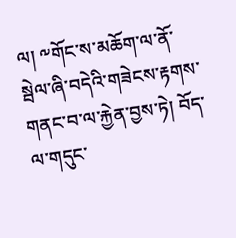ལ། ༸གོང་ས་མཆོག་ལ་ནོ་སྦེལ་ཞི་བདེའི་གཟེངས་རྟགས་གནང་བ་ལ་རྐྱེན་བྱས་ཏེ། བོད་ལ་གདུང་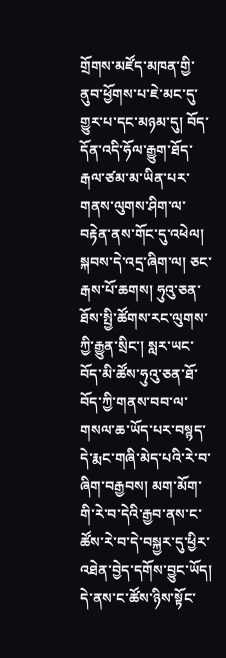གྲོགས་མཛོད་མཁན་གྱི་ནུབ་ཕྱོགས་པ་ཇེ་མང་དུ་གྱུར་པ་དང་མཉམ་དུ། བོད་དོན་འདི་ཧོལ་རྒྱུག་ཐོད་རྒལ་ཙམ་མ་ཡིན་པར་གནས་ལུགས་ཤིག་ལ་བརྟེན་ནས་གོང་དུ་འཕེལ། སྐབས་དེ་འདྲ་ཞིག་ལ། ཅང་རྒས་པོ་ཆགས། ཧུའུ་ཅན་ཐོས་སྤྱི་ཚོགས་རང་ལུགས་ཀྱི་རྒྱུན་སྲིང་། སླར་ཡང་བོད་མི་ཚོས་ཧུའུ་ཅན་ཐོ་བོད་ཀྱི་གནས་བབ་ལ་གསལ་ཆ་ཡོད་པར་བསྙད་དེ་རྨང་གཞི་མེད་པའི་རེ་བ་ཞིག་བརྒྱབས། མག་མོག་གི་རེ་བ་དེའི་རྒྱབ་ནས་ང་ཚོས་རེ་བ་དེ་བསྐྱར་དུ་ཕྱིར་འཐེན་བྱེད་དགོས་བྱུང་ཡོད། དེ་ནས་ང་ཚོས་ཉིས་སྟོང་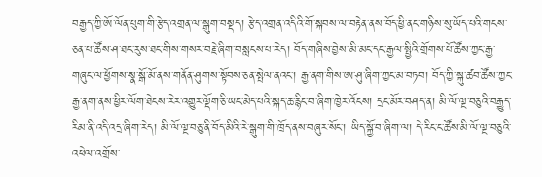བརྒྱད་ཀྱི་ཨོ་ལོན་པུག་གི་རྩེད་འགྲན་ལ་སྒུག་བསྡད། རྩེད་འགྲན་འདིའི་གོ་སྐབས་ལ་བརྟེན་ནས་བོད་ཕྱི་ནང་གཉིས་སུ་ཡོད་པའི་གངས་ཅན་པ་ཚོས་ཤ་ཐང་རུས་ཐང་གིས་གསར་བརྗེ་ཞིག་བསླངས་པ་རེད། བོད་གཞིས་བྱེས་མི་མང་དང་རྒྱལ་སྤྱིའི་གྲོགས་པོ་ཚོས་ཀྱང་རྒྱ་གཞུང་ལ་ཕྱོགས་སྣ་སྒོ་མོ་ནས་གནོན་ཤུགས་སྟོབས་ཅན་སྤེལ་ནའང་། རྒྱ་ནག་གིས་ཨ་ཤུ་ཞིག་ཀྱང་མ་བཏབ། བོད་ཀྱི་སྐུ་ཚབ་ཚོས་ཀྱང་རྒྱ་ནག་ནས་ཕྱིར་ལོག་ཐེངས་རེར་འགྱུར་ལྡོག་ཅི་ཡང་མེད་པའི་སྐད་ཆ་རྙིང་བ་ཞིག་ཁྱེར་འོངས། དྲང་མོར་བཤད་ན། མི་ལོ་ལྔ་བཅུའི་བརྒྱུད་རིམ་ནི་འདི་འདྲ་ཞིག་རེད། མི་ལོ་ལྔ་བཅུ་ནི་བོད་མིའི་རེ་སྒུག་གི་ཁྲོད་ནས་བཞུར་སོང་། ཡིད་སྐྱོ་བ་ཞིག་ལ། དེ་རིང་ང་ཚོས་མི་ལོ་ལྔ་བཅུའི་འཕེལ་འགྲོས་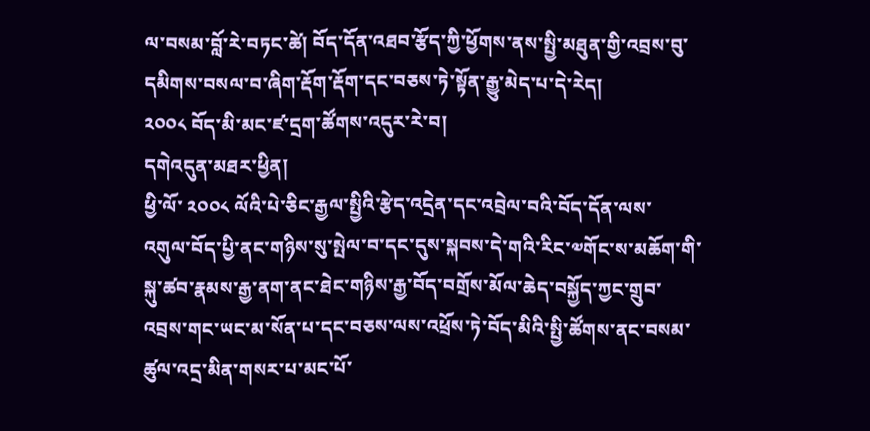ལ་བསམ་བློ་རེ་བཏང་ཚེ། བོད་དོན་འཐབ་རྩོད་ཀྱི་ཕྱོགས་ནས་སྤྱི་མཐུན་གྱི་འབྲས་བུ་དམིགས་བསལ་བ་ཞིག་རྡོག་རྡོག་དང་བཅས་ཏེ་སྟོན་རྒྱུ་མེད་པ་དེ་རེད།
༢༠༠༨ བོད་མི་མང་ཛ་དྲག་ཚོགས་འདུར་རེ་བ།
དགེའདུན་མཐར་ཕྱིན།
ཕྱི་ལོ་ ༢༠༠༨ ལོའི་པེ་ཅིང་རྒྱལ་སྤྱིའི་རྩེད་འདྲེན་དང་འབྲེལ་བའི་བོད་དོན་ལས་འགུལ་བོད་པྱི་ནང་གཉིས་སུ་སྤེལ་བ་དང་དུས་སྐབས་དེ་གའི་རིང་༧གོང་ས་མཆོག་གི་སྐུ་ཚབ་རྣམས་རྒྱ་ནག་ནང་ཐེང་གཉིས་རྒྱ་བོད་བགྲོས་མོལ་ཆེད་བསྐྱོད་ཀྱང་གྲུབ་འབྲས་གང་ཡང་མ་སོན་པ་དང་བཅས་ལས་འཕྲོས་ཏེ་བོད་མིའི་སྤྱི་ཚོགས་ནང་བསམ་ཚུལ་འདྲ་མིན་གསར་པ་མང་པོ་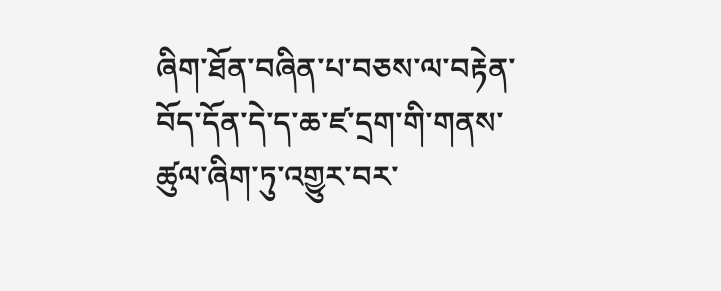ཞིག་ཐོན་བཞིན་པ་བཅས་ལ་བརྟེན་བོད་དོན་དེ་ད་ཆ་ཛ་དྲག་གི་གནས་ཚུལ་ཞིག་ཏུ་འགྱུར་བར་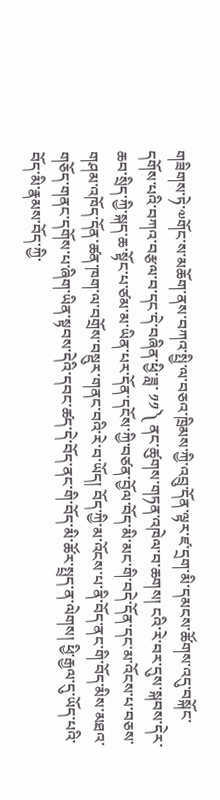གཟིགས་ཏེ་༧གོང་ས་མཆོག་ནས་བཀའ་སྤྱི་ལ་བཅའ་ཁྲིམས་ཀྱི་འབྲུ་དོན་ལྟར་ཛ་དྲག་མི་དམངས་ཚོགས་འདུ་བསྐོང་དགོས་པའི་བཀའ་བརྩལ་བ་དང་དེ་བཞིན་ཕྱི་ཟླ་ ༡༡༽ ནང་ཚུགས་གཏན་འཁེལ་བ་ཆགས། ངའི་རེ་བར་དུས་སྐབས་དེར་ཆབ་སྲིད་ཀྱི་སྐད་ཆ་སྟོང་པ་ཙམ་མ་ཡིན་པར་དོན་དངོས་ཀྱི་བཙན་བྱོལ་བོད་མི་མང་གི་བདེ་དོན་དང་མ་འོངས་པ་བཅས་གཤམ་འཁོད་དོན་ཚན་ཁག་ལ་བགྲོས་བསྡུར་གནང་བའི་རེ་བ་ཡོད། བོད་ཀྱི་མ་འོངས་པ་ནི་བོད་ནང་གི་བོད་མིས་མཐའ་གཅོད་གནང་དགོས་པ་ཞིག་ཡིན་སྟབས་དེའི་དབང་ཚད་དེ་བོད་ནང་གི་བོད་མི་ཚོར་སྤྲད་ན་ལེགས། ཕྱི་རྒྱལ་དུ་ཡོད་པའི་བོད་མི་རྣམས་བོད་ཀྱི་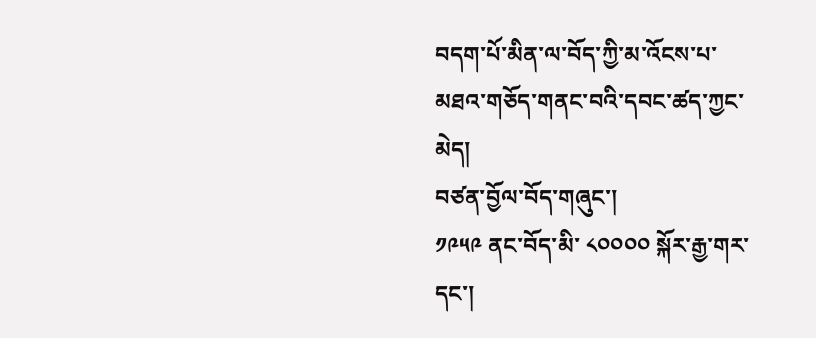བདག་པོ་མིན་ལ་བོད་ཀྱི་མ་འོངས་པ་མཐའ་གཅོད་གནང་བའི་དབང་ཚད་ཀྱང་མེད།
བཙན་བྱོལ་བོད་གཞུང་།
༡༩༥༩ ནང་བོད་མི་ ༨༠༠༠༠ སྐོར་རྒྱ་གར་དང་།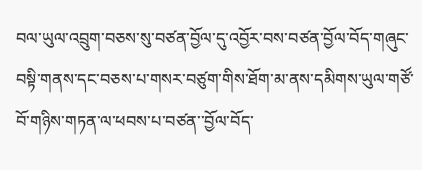བལ་ཡུལ་འབྲུག་བཅས་སུ་བཙན་བྱོལ་དུ་འབྱོར་བས་བཙན་བྱོལ་བོད་གཞུང་བསྟི་གནས་དང་བཅས་པ་གསར་བཙུག་གིས་ཐོག་མ་ནས་དམིགས་ཡུལ་གཙོ་བོ་གཉིས་གཏན་ལ་ཕབས་པ་བཙན་་བྱོལ་བོད་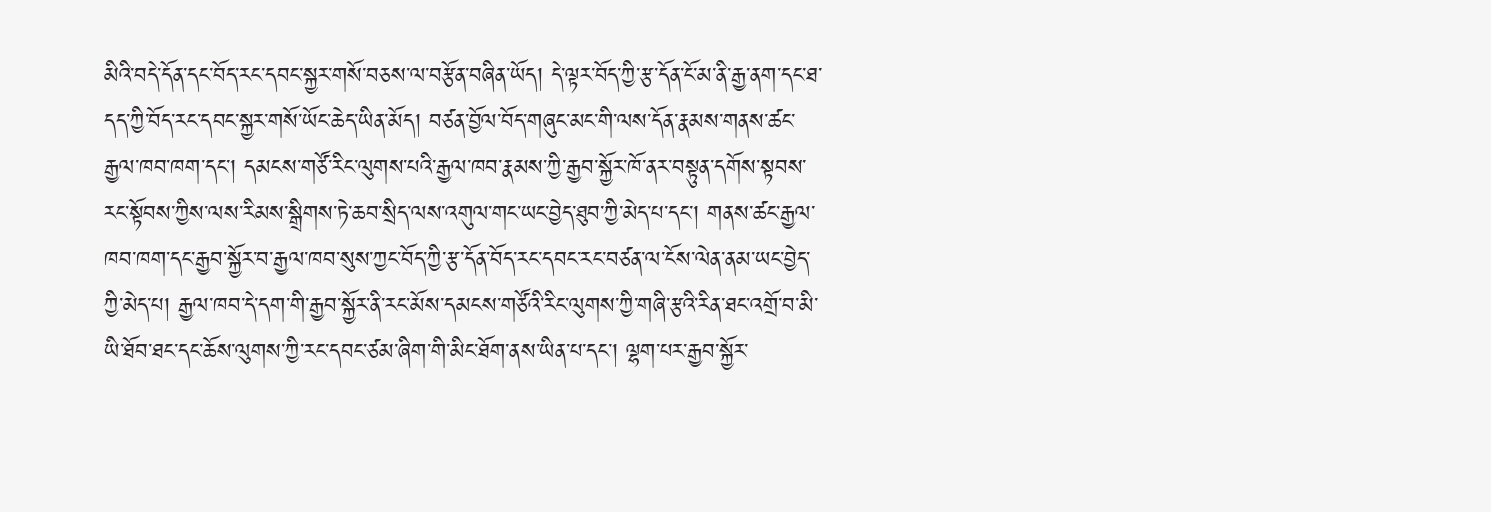མིའི་བདེ་དོན་དང་བོད་རང་དབང་སྐྱར་གསོ་བཅས་ལ་བརྩོན་བཞིན་ཡོད། དེ་ལྟར་བོད་ཀྱི་རྩ་དོན་ངོ་མ་ནི་རྒྱ་ནག་དང་ཐ་དད་ཀྱི་བོད་རང་དབང་སྐྱར་གསོ་ཡོང་ཆེད་ཡིན་མོད། བཙན་བྱོལ་བོད་གཞུང་མང་གི་ལས་དོན་རྣམས་གནས་ཚང་རྒྱལ་ཁབ་ཁག་དང་། དམངས་གཙོ་རིང་ལུགས་པའི་རྒྱལ་ཁབ་རྣམས་ཀྱི་རྒྱབ་སྐྱོར་ཁོ་ནར་བསྟུན་དགོས་སྟབས་རང་སྟོབས་ཀྱིས་ལས་རིམས་སྒྲིགས་ཏེ་ཆབ་སྲིད་ལས་འགུལ་གང་ཡང་བྱེད་ཐུབ་ཀྱི་མེད་པ་དང་། གནས་ཚང་རྒྱལ་ཁབ་ཁག་དང་རྒྱབ་སྐྱོར་བ་རྒྱལ་ཁབ་སུས་ཀྱང་བོད་ཀྱི་རྩ་དོན་བོད་རང་དབང་རང་བཙན་ལ་ངོས་ལེན་ནམ་ཡང་བྱེད་ཀྱི་མེད་པ། རྒྱལ་ཁབ་དེ་དག་གི་རྒྱབ་སྐྱོར་ནི་རང་མོས་དམངས་གཙོའི་རིང་ལུགས་ཀྱི་གཞི་རྩའི་རིན་ཐང་འགྲོ་བ་མི་ཡི་ཐོབ་ཐང་དང་ཆོས་ལུགས་ཀྱི་རང་དབང་ཙམ་ཞིག་གི་མིང་ཐོག་ནས་ཡིན་པ་དང་། ལྷག་པར་རྒྱབ་སྐྱོར་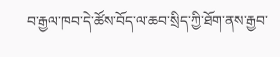བ་རྒྱལ་ཁབ་དེ་ཚོས་བོད་ལ་ཆབ་སྲིད་ཀྱི་ཐོག་ནས་རྒྱབ་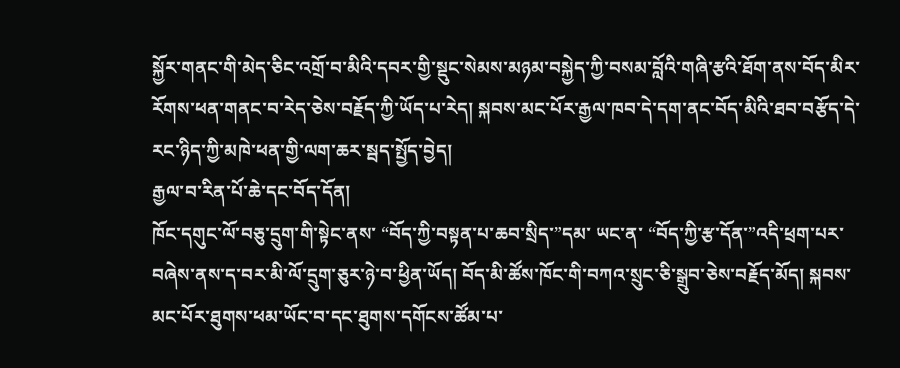སྐྱོར་གནང་གི་མེད་ཅིང་འགྲོ་བ་མིའི་དབར་གྱི་སྡུང་སེམས་མཉམ་བསྐྱེད་ཀྱི་བསམ་བློའི་གཞི་རྩའི་ཐོག་ནས་བོད་མིར་རོགས་ཕན་གནང་བ་རེད་ཅེས་བརྗོད་ཀྱི་ཡོད་པ་རེད། སྐབས་མང་པོར་རྒྱལ་ཁབ་དེ་དག་ནང་བོད་མིའི་ཐབ་བརྩོད་དེ་རང་ཉིད་ཀྱི་མཁེ་ཕན་གྱི་ལག་ཆར་སྦད་སྤྱོད་བྱེད།
རྒྱལ་བ་རིན་པོ་ཆེ་དང་བོད་དོན།
ཁོང་དགུང་ལོ་བཅུ་དྲུག་གི་སྟེང་ནས་ “བོད་ཀྱི་བསྟན་པ་ཆབ་སྲིད་”དམ་ ཡང་ན་ “བོད་ཀྱི་རྩ་དོན་”འདི་ཕྲག་པར་བཞེས་ནས་ད་བར་མི་ལོ་དྲུག་ཅུར་ཉེ་བ་ཕྱིན་ཡོད། བོད་མི་ཚོས་ཁོང་གི་བཀའ་སྲུང་ཅི་སྒྲུབ་ཅེས་བརྗོད་མོད། སྐབས་མང་པོར་ཐུགས་ཕམ་ཡོང་བ་དང་ཐུགས་དགོངས་ཚོམ་པ་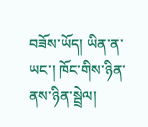བཟོས་ཡོད། ཡིན་ན་ཡང་། ཁོང་གིས་ཉིན་ནས་ཉིན་སྦྲེལ།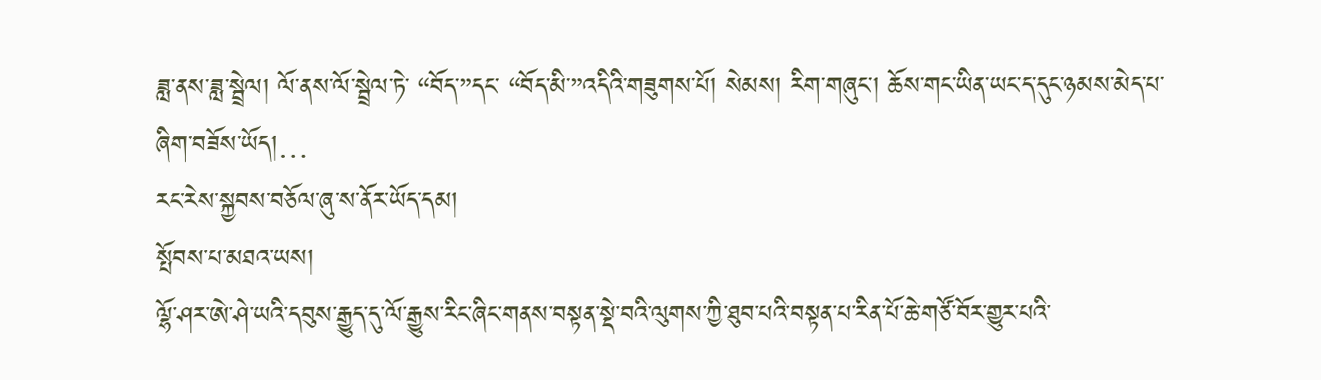ཟླ་ནས་ཟླ་སྦྲེལ། ལོ་ནས་ལོ་སྦྲེལ་ཏེ་ “བོད་”དང་ “བོད་མི་”འདིའི་གཟུགས་པོ། སེམས། རིག་གཞུང་། ཆོས་གང་ཡིན་ཡང་ད་དུང་ཉམས་མེད་པ་ཞིག་བཟོས་ཡོད།…
རང་རེས་སྐྱབས་བཅོལ་ཞུ་ས་ནོར་ཡོད་དམ།
སྤོབས་པ་མཐའ་ཡས།
ལྷོ་ཤར་ཨེ་ཤེ་ཡའི་དབུས་རྒྱུད་དུ་ལོ་རྒྱུས་རིང་ཞིང་གནས་བསྟན་སྡེ་བའི་ལུགས་ཀྱི་ཐུབ་པའི་བསྟན་པ་རིན་པོ་ཆེ་གཙོ་བོར་གྱུར་པའི་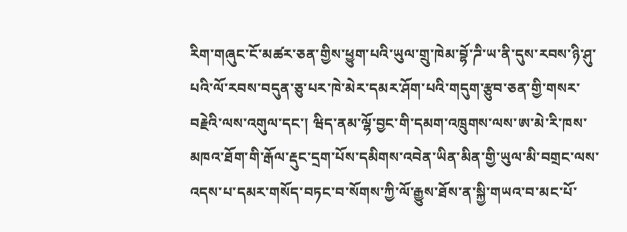རིག་གཞུང་ངོ་མཚར་ཅན་གྱིས་ཕྱུག་པའི་ཡུལ་གྲུ་ཁེམ་བྷོ་ཌི་ཡ་ནི་དུས་རབས་ཉི་ཤུ་པའི་ལོ་རབས་བདུན་ཅུ་པར་ཁེ་མེར་དམར་ཤོག་པའི་གདུག་རྩུབ་ཅན་གྱི་གསར་བརྗེའི་ལས་འགུལ་དང་། ཝིད་ནམ་ལྷོ་བྱང་གི་དམག་འཁྲུགས་ལས་ཨ་མེ་རི་ཁས་མཁའ་ཐོག་གི་རྒོལ་རྡུང་དྲག་པོས་དམིགས་འབེན་ཡིན་མིན་གྱི་ཡུལ་མི་བགྲང་ལས་འདས་པ་དམར་གསོད་བཏང་བ་སོགས་ཀྱི་ལོ་རྒྱུས་ཐོས་ན་སྐྱི་གཡའ་བ་མང་པོ་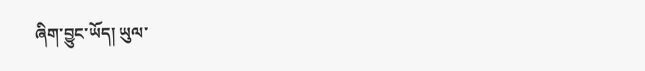ཞིག་བྱུང་ཡོད། ཡུལ་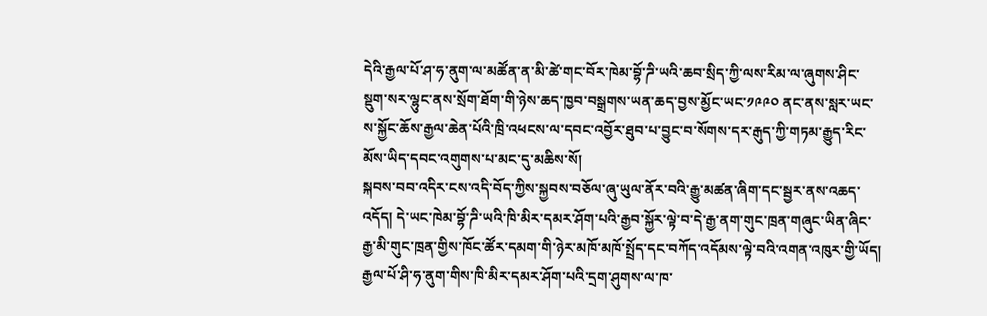དེའི་རྒྱལ་པོ་ཤ་ཧ་ནུག་ལ་མཚོན་ན་མི་ཚེ་གང་བོར་ཁེམ་བྷོ་ཌི་ཡའི་ཆབ་སྲིད་ཀྱི་ལས་རིམ་ལ་ཞུགས་ཤིང་སྡུག་སར་ལྷུང་ནས་སྲོག་ཐོག་གི་ཉེས་ཆད་ཁྱབ་བསྒྲགས་ཡན་ཆད་བྱས་མྱོང་ཡང་༡༩༩༠ ནང་ནས་སླར་ཡང་ས་སྐྱོང་ཆོས་རྒྱལ་ཆེན་པོའི་ཁྲི་འཕངས་ལ་དབང་འབྱོར་ཐུབ་པ་བྱུང་བ་སོགས་དར་རྒུད་ཀྱི་གཏམ་རྒྱུད་རིང་མོས་ཡིད་དབང་འགུགས་པ་མང་དུ་མཆིས་སོ།
སྐབས་བབ་འདིར་ངས་འདི་བོད་ཀྱིས་སྐྱབས་བཅོལ་ཞུ་ཡུལ་ནོར་བའི་རྒྱུ་མཚན་ཞིག་དང་སྦྱར་ནས་འཆད་འདོད། དེ་ཡང་ཁེམ་བྷོ་ཌི་ཡའི་ཁི་མིར་དམར་ཤོག་པའི་རྒྱབ་སྐྱོར་ལྟེ་བ་དེ་རྒྱ་ནག་གུང་ཁྲན་གཞུང་ཡིན་ཞིང་རྒྱ་མི་གུང་ཁྲན་གྱིས་ཁོང་ཚོར་དམག་གི་ཉེར་མཁོ་མཁོ་སྤྲོད་དང་བཀོད་འདོམས་ལྟེ་བའི་འགན་འཁུར་གྱི་ཡོད། རྒྱལ་པོ་ཤི་ཧ་ནུག་གིས་ཁི་མིར་དམར་ཤོག་པའི་དྲག་ཤུགས་ལ་ཁ་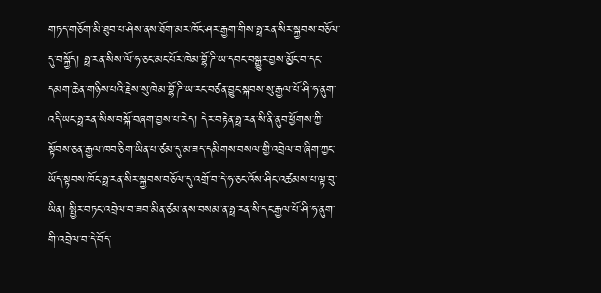གཏད་གཅོག་མི་ཐུབ་པ་ཤེས་ནས་ཐོག་མར་ཁོང་ཤར་རྒྱག་གིས་ཧྥ་རན་སིར་སྐྱབས་བཅོལ་དུ་བསྐྱོད། ཧྥ་རན་སིས་ལོ་ཧ་ཅང་མང་པོར་ཁེམ་བྷོ་ཌི་ཡ་དབང་བསྒྱུར་བྱས་མྱོང་བ་དང་དམག་ཆེན་གཉིས་པའི་རྗེས་སུ་ཁེམ་བྷོ་ཌི་ཡ་རང་བཙན་བྱུང་སྐབས་སུ་རྒྱལ་པོ་ཤི་ཧ་ནུག་འདི་ཡང་ཧྥ་རན་སིས་བསྐོ་བཞག་བྱས་པ་རེད། དེར་བརྟེན་ཧྥ་རན་སི་ནི་ནུབ་ཕྱོགས་ཀྱི་སྟོབས་ཅན་རྒྱལ་ཁབ་ཅིག་ཡིན་པ་ཙམ་དུ་མ་ཟད་དམིགས་བསལ་གྱི་འབྲེལ་བ་ཞིག་ཀྱང་ཡོད་སྟབས་ཁོང་ཧྥ་རན་སིར་སྐྱབས་བཅོལ་དུ་འགྲོ་བ་དེ་ཧ་ཅང་འོས་ཤིང་འཚམས་པ་ལྟ་བུ་ཡིན། སྤྱིར་བཏང་འབྲེལ་བ་ཟབ་མིན་ཙམ་ནས་བསམ་ན་ཧྥ་རན་སི་དང་རྒྱལ་པོ་ཤི་ཧ་ནུག་གི་འབྲེལ་བ་དེ་བོད་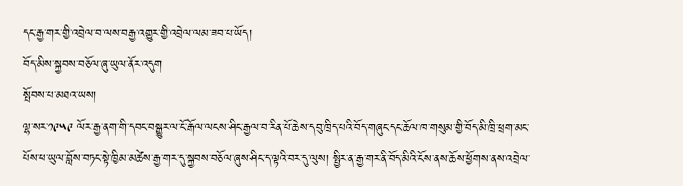དང་རྒྱ་གར་གྱི་འབྲེལ་བ་ལས་བརྒྱ་འགྱུར་གྱི་འབྲེལ་ལམ་ཟབ་པ་ཡོད།
བོད་མིས་སྐྱབས་བཅོལ་ཞུ་ཡུལ་ནོར་འདུག
སྤོབས་པ་མཐའ་ཡས།
ལྷ་སར་༡༩༥༩ ལོར་རྒྱ་ནག་གི་དབང་བསྒྱུར་ལ་ངོ་རྒོལ་ལངས་ཤིང་རྒྱལ་བ་རིན་པོ་ཆེས་དབུ་ཁྲིད་པའི་བོད་གཞུང་དང་ཆོལ་ཁ་གསུམ་གྱི་བོད་མི་ཁྲི་ཕྲག་མང་པོས་ཕ་ཡུལ་བློས་བཏང་སྟེ་ཁྱིམ་མཚེས་རྒྱ་གར་དུ་སྐྱབས་བཅོལ་ཞུས་ཤིང་ད་ལྟའི་བར་དུ་ལུས། སྤྱིར་ན་རྒྱ་གར་ནི་བོད་མིའི་ངོས་ནས་ཆོས་ཕྱོགས་ནས་འབྲེལ་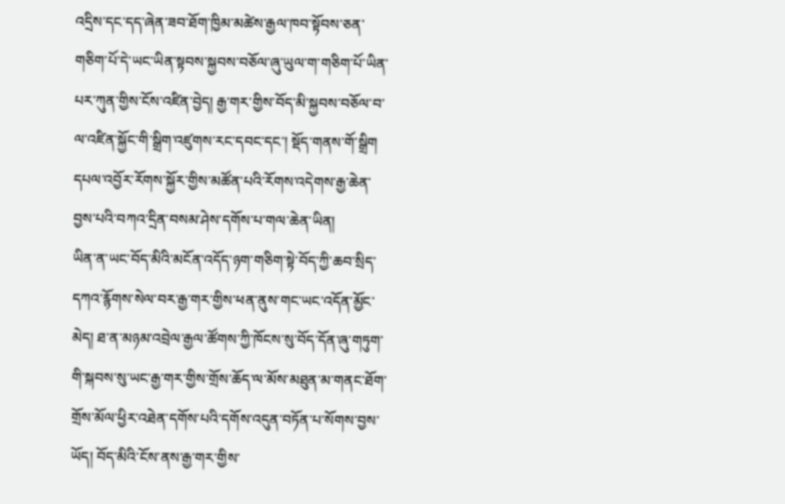འདྲིས་དང་དད་ཞེན་ཟབ་ཐོག་ཁྱིམ་མཚེས་རྒྱལ་ཁབ་སྟོབས་ཅན་གཅིག་པོ་དེ་ཡང་ཡིན་སྟབས་སྐྱབས་བཅོལ་ཞུ་ཡུལ་ག་གཅིག་པོ་ཡིན་པར་ཀུན་གྱིས་ངོས་འཛིན་བྱེད། རྒྱ་གར་གྱིས་བོད་མི་སྐྱབས་བཅོལ་བ་ལ་འཛིན་སྐྱོང་གི་སྒྲིག་འཛུགས་རང་དབང་དང་། སྡོད་གནས་གོ་སྒྲིག དཔལ་འབྱོར་རོགས་སྐྱོར་གྱིས་མཚོན་པའི་རོགས་འདེགས་རྒྱ་ཆེན་བྱས་པའི་བཀའ་དྲིན་བསམ་ཤེས་དགོས་པ་གལ་ཆེན་ཡིན།
ཡིན་ན་ཡང་བོད་མིའི་མངོན་འདོད་ཉག་གཅིག་སྟེ་བོད་ཀྱི་ཆབ་སྲིད་དཀའ་རྙོགས་སེལ་བར་རྒྱ་གར་གྱིས་ཕན་ནུས་གང་ཡང་འདོན་མྱོང་མེད། ཐ་ན་མཉམ་འབྲེལ་རྒྱལ་ཚོགས་ཀྱི་ཁོངས་སུ་བོད་དོན་ཞུ་གཏུག་གི་སྐབས་སུ་ཡང་རྒྱ་གར་གྱིས་གྲོས་ཆོད་ལ་མོས་མཐུན་མ་གནང་ཐོག་གྲོས་མོལ་ཕྱིར་འཐེན་དགོས་པའི་དགོས་འདུན་བཏོན་པ་སོགས་བྱས་ཡོད། བོད་མིའི་ངོས་ནས་རྒྱ་གར་གྱིས་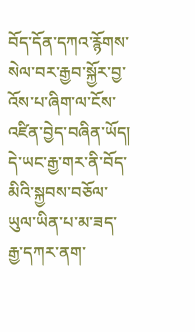བོད་དོན་དཀའ་རྙོགས་སེལ་བར་རྒྱབ་སྐྱོར་བྱ་འོས་པ་ཞིག་ལ་ངོས་འཛིན་བྱེད་བཞིན་ཡོད། དེ་ཡང་རྒྱ་གར་ནི་བོད་མིའི་སྐྱབས་བཅོལ་ཡུལ་ཡིན་པ་མ་ཟད་རྒྱ་དཀར་ནག་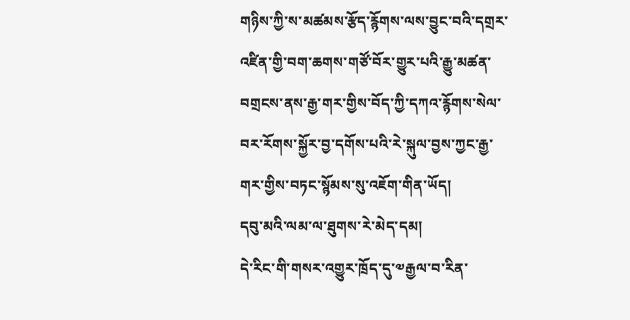གཉིས་ཀྱི་ས་མཚམས་རྩོད་རྙོགས་ལས་བྱུང་བའི་དགྲར་འཛིན་གྱི་བག་ཆགས་གཙོ་བོར་གྱུར་པའི་རྒྱུ་མཚན་བགྲངས་ནས་རྒྱ་གར་གྱིས་བོད་ཀྱི་དཀའ་རྙོགས་སེལ་བར་རོགས་སྐྱོར་བྱ་དགོས་པའི་རེ་སྐུལ་བྱས་ཀྱང་རྒྱ་གར་གྱིས་བཏང་སྙོམས་སུ་འཇོག་གིན་ཡོད།
དབུ་མའི་ལམ་ལ་ཐུགས་རེ་མེད་དམ།
དེ་རིང་གི་གསར་འགྱུར་ཁྲོད་དུ་༧རྒྱལ་བ་རིན་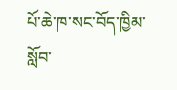པོ་ཆེ་ཁ་སང་བོད་ཁྱིམ་སློབ་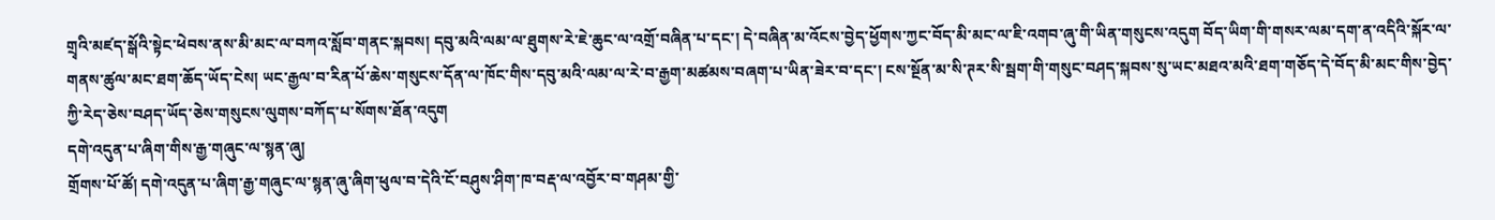གྲྭའི་མཛད་སྒོའི་སྟེང་ཕེབས་ནས་མི་མང་ལ་བཀའ་སློབ་གནང་སྐབས། དབུ་མའི་ལམ་ལ་ཐུགས་རེ་ཇེ་ཆུང་ལ་འགྲོ་བཞིན་པ་དང་། དེ་བཞིན་མ་འོངས་བྱེད་ཕྱོགས་ཀྱང་བོད་མི་མང་ལ་ཇི་འགབ་ཞུ་གི་ཡིན་གསུངས་འདུག བོད་ཡིག་གི་གསར་ལམ་དག་ན་འདིའི་སྐོར་ལ་གནས་ཚུལ་མང་ཐག་ཆོད་ཡོད་ངེས། ཡང་རྒྱལ་བ་རིན་པོ་ཆེས་གསུངས་དོན་ལ་ཁོང་གིས་དབུ་མའི་ལམ་ལ་རེ་བ་རྒྱག་མཚམས་བཞག་པ་ཡིན་ཟེར་བ་དང་། ངས་སྔོན་མ་སི་ཊར་སི་སྦག་གི་གསུང་བཤད་སྐབས་སུ་ཡང་མཐའ་མའི་ཐག་གཅོད་དེ་བོད་མི་མང་གིས་བྱེད་ཀྱི་རེད་ཅེས་བཤད་ཡོད་ཅེས་གསུངས་ལུགས་བཀོད་པ་སོགས་ཐོན་འདུག
དགེ་འདུན་པ་ཞིག་གིས་རྒྱ་གཞུང་ལ་སྙན་ཞུ།
གྲོགས་པོ་ཚོ། དགེ་འདུན་པ་ཞིག་རྒྱ་གཞུང་ལ་སྙན་ཞུ་ཞིག་ཕུལ་བ་དེའི་ངོ་བཤུས་ཤིག་ཁ་བརྡ་ལ་འབྱོར་བ་གཤམ་གྱི་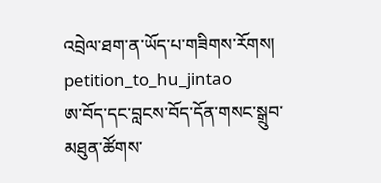འབྲེལ་ཐག་ན་ཡོད་པ་གཟིགས་རོགས། petition_to_hu_jintao
ཨ་བོད་དང་བླངས་བོད་དོན་གསང་སྒྲུབ་མཐུན་ཚོགས་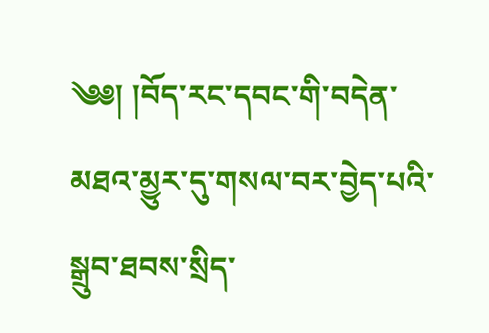༄༅། །བོད་རང་དབང་གི་བདེན་མཐའ་མྱུར་དུ་གསལ་བར་བྱེད་པའི་སྒྲུབ་ཐབས་སྲིད་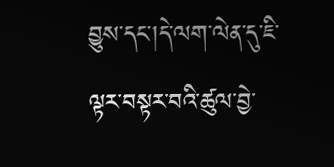བྱུས་དང་།དེ་ལག་ལེན་དུ་ཇི་ལྟར་བསྟར་བའི་ཚུལ་བྱེ་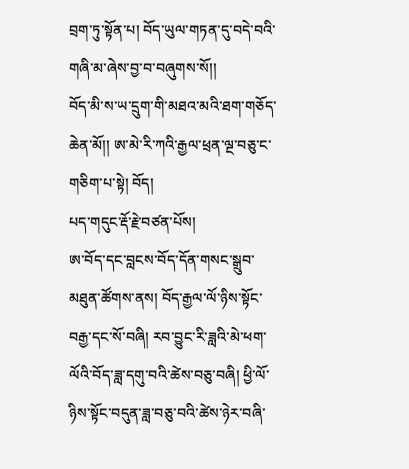བྲག་ཏུ་སྟོན་པ། བོད་ཡུལ་གཏན་དུ་བདེ་བའི་གཞི་མ་ཞེས་བྱ་བ་བཞུགས་སོ།།
བོད་མི་ས་ཡ་དྲུག་གི་མཐའ་མའི་ཐག་གཅོད་ཆེན་མོ།། ཨ་མེ་རི་ཀའི་རྒྱལ་ཕྲན་ལྔ་བཅུ་ང་གཅིག་པ་སྟེ། བོད།
པད་གདུང་རྡོ་རྗེ་བཙན་པོས།
ཨ་བོད་དང་བླངས་བོད་དོན་གསང་སྒྲུབ་མཐུན་ཚོགས་ནས། བོད་རྒྱལ་ལོ་ཉིས་སྟོང་བརྒྱ་དང་སོ་བཞི། རབ་བྱུང་རི་ཟླའི་མེ་ཕག་ལོའི་བོད་ཟླ་དགུ་བའི་ཚེས་བཅུ་བཞི། ཕྱི་ལོ་ཉིས་སྟོང་བདུན་ཟླ་བཅུ་བའི་ཚེས་ཉེར་བཞི་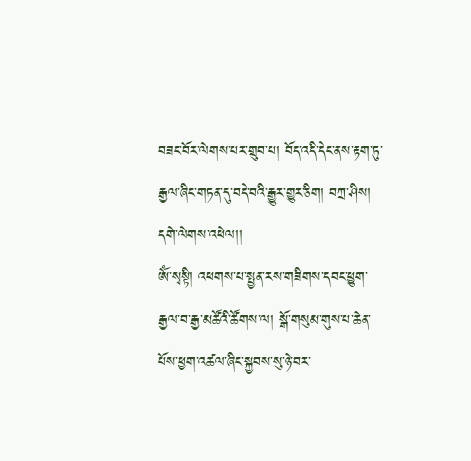བཟང་བོར་ལེགས་པར་གྲུབ་པ། བོད་འདི་དེང་ནས་རྟག་ཏུ་རྒྱལ་ཞིང་གཏན་དུ་བདེ་བའི་རྒྱུར་གྱུར་ཅིག། བཀྲ་ཤིས། དགེ་ལེགས་འཕེལ།།
ཨོཾ་སྭསྟི། འཕགས་པ་སྤྱན་རས་གཟིགས་དབང་ཕྱུག་རྒྱལ་བ་རྒྱ་མཚོའི་ཚོགས་ལ། སྒོ་གསུམ་གུས་པ་ཆེན་པོས་ཕྱག་འཚལ་ཞིང་སྐྱབས་སུ་ཉེ་བར་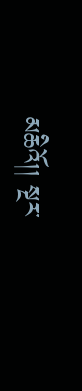མཆིའོ།། སྔར་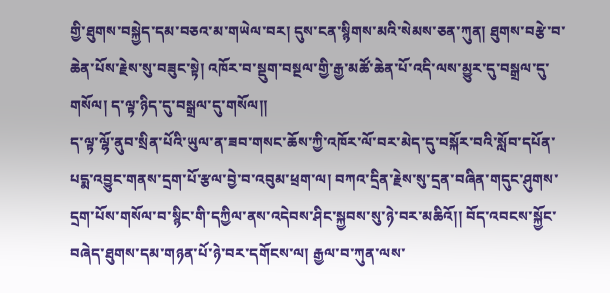གྱི་ཐུགས་བསྐྱེད་དམ་བཅའ་མ་གཡེལ་བར། དུས་ངན་སྙིགས་མའི་སེམས་ཅན་ཀུན། ཐུགས་བརྩེ་བ་ཆེན་པོས་རྗེས་སུ་བཟུང་སྟེ། འཁོར་བ་སྡུག་བསྔལ་གྱི་རྒྱ་མཚོ་ཆེན་པོ་འདི་ལས་མྱུར་དུ་བསྒྲལ་དུ་གསོལ། ད་ལྟ་ཉིད་དུ་བསྒྲལ་དུ་གསོལ།།
ད་ལྟ་ལྷོ་ནུབ་སྲིན་པོའི་ཡུལ་ན་ཟབ་གསང་ཆོས་ཀྱི་འཁོར་ལོ་བར་མེད་དུ་བསྐོར་བའི་སློབ་དཔོན་པདྨ་འབྱུང་གནས་དྲག་པོ་རྩལ་བྱེ་བ་འབུམ་ཕྲག་ལ། བཀའ་དྲིན་རྗེས་སུ་དྲན་བཞིན་གདུང་ཤུགས་དྲག་པོས་གསོལ་བ་སྙིང་གི་དཀྱིལ་ནས་འདེབས་ཤིང་སྐྱབས་སུ་ཉེ་བར་མཆིའོ།། བོད་འབངས་སྐྱོང་བཞེད་ཐུགས་དམ་གཉན་པོ་ཉེ་བར་དགོངས་ལ། རྒྱལ་བ་ཀུན་ལས་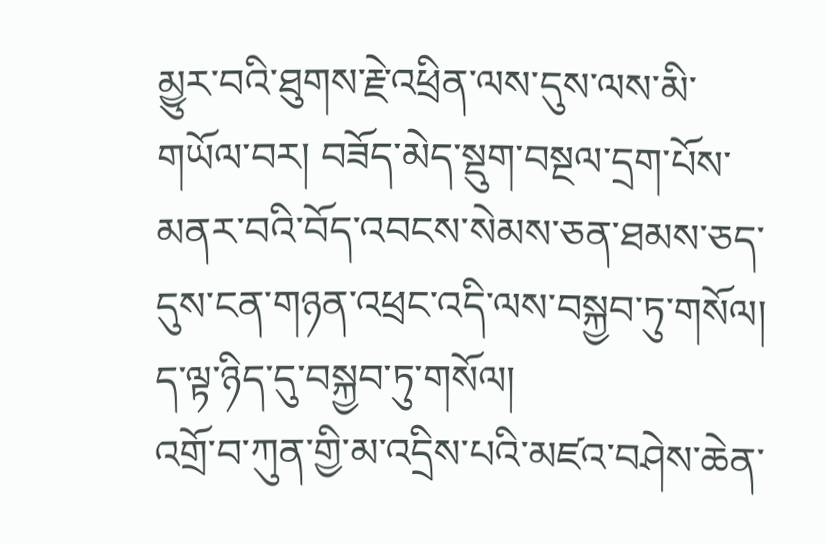མྱུར་བའི་ཐུགས་རྗེ་འཕྲིན་ལས་དུས་ལས་མི་གཡོལ་བར། བཟོད་མེད་སྡུག་བསྔལ་དྲག་པོས་མནར་བའི་བོད་འབངས་སེམས་ཅན་ཐམས་ཅད་དུས་ངན་གཉན་འཕྲང་འདི་ལས་བསྐྱབ་ཏུ་གསོལ། ད་ལྟ་ཉིད་དུ་བསྐྱབ་ཏུ་གསོལ།
འགྲོ་བ་ཀུན་གྱི་མ་འདྲིས་པའི་མཛའ་བཤེས་ཆེན་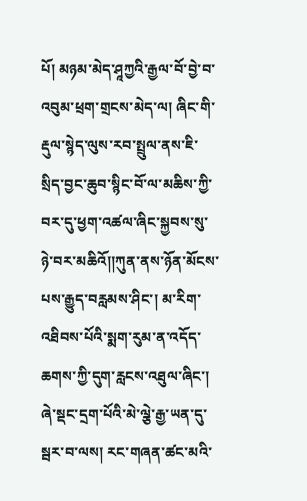པོ། མཉམ་མེད་ཤཱཀྱའི་རྒྱལ་བོ་བྱེ་བ་འབུམ་ཕྲག་གྲངས་མེད་ལ། ཞིང་གི་རྡུལ་སྙེད་ལུས་རབ་སྤྲུལ་ནས་ཇི་སྲིད་བྱང་ཆུབ་སྙིང་བོ་ལ་མཆིས་ཀྱི་བར་དུ་ཕྱག་འཚལ་ཞིང་སྐྱབས་སུ་ཉེ་བར་མཆིའོ།།ཀུན་ནས་ཉོན་མོངས་པས་རྒྱུད་བརླམས་ཤིང་། མ་རིག་འཐིབས་པོའི་སྨག་རུམ་ན་འདོད་ཆགས་ཀྱི་དུག་རླངས་འཐུལ་ཞིང་། ཞེ་སྡང་དྲག་པོའི་མེ་ལྕེ་རྒྱ་ཡན་དུ་སྦར་བ་ལས། རང་གཞན་ཚང་མའི་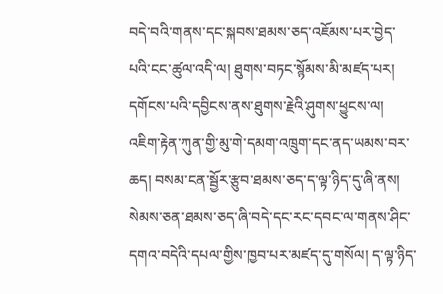བདེ་བའི་གནས་དང་སྐབས་ཐམས་ཅད་འཇོམས་པར་བྱེད་པའི་ངང་ཚུལ་འདི་ལ། ཐུགས་བཏང་སྙོམས་མི་མཛད་པར། དགོངས་པའི་དབྱིངས་ནས་ཐུགས་རྗེའི་ཤུགས་ཕྱུངས་ལ། འཇིག་རྟེན་ཀུན་གྱི་མུ་གེ་དམག་འཁྲུག་དང་ནད་ཡམས་བར་ཆད། བསམ་ངན་སྦྱོར་རྩུབ་ཐམས་ཅད་ད་ལྟ་ཉིད་དུ་ཞི་ནས། སེམས་ཅན་ཐམས་ཅད་ཞི་བདེ་དང་རང་དབང་ལ་གནས་ཤིང་དགའ་བདེའི་དཔལ་གྱིས་ཁྱབ་པར་མཛད་དུ་གསོལ། ད་ལྟ་ཉིད་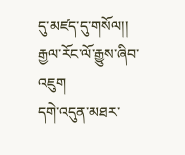དུ་མཛད་དུ་གསོལ།།
རྒྱལ་རོང་ལོ་རྒྱུས་ཞིབ་འཇུག
དགེ་འདུན་མཐར་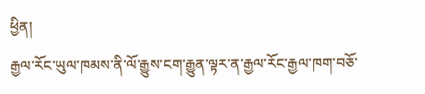ཕྱིན།
རྒྱལ་རོང་ཡུལ་ཁམས་ནི་ལོ་རྒྱུས་ངག་རྒྱུན་ལྟར་ན་རྒྱལ་རོང་རྒྱལ་ཁག་བཅོ་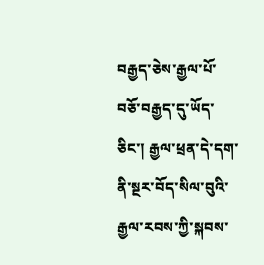བརྒྱད་ཅེས་རྒྱལ་པོ་བཅོ་བརྒྱད་དུ་ཡོད་ཅིང་། རྒྱལ་ཕྲན་དེ་དག་ནི་སྔར་བོད་སིལ་བུའི་རྒྱལ་རབས་ཀྱི་སྐབས་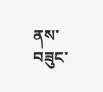ནས་བཟུང་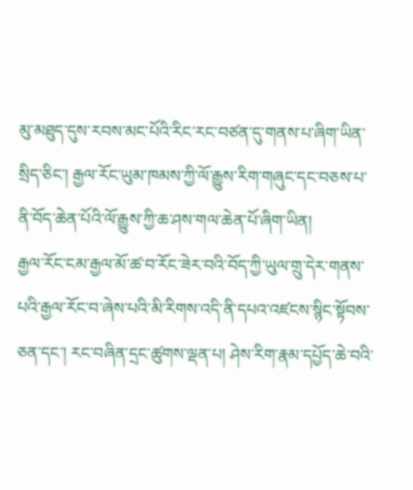མུ་མཐུད་དུས་རབས་མང་པོའི་རིང་རང་བཙན་དུ་གནས་པ་ཞིག་ཡིན་སྲིད་ཅིང་། རྒྱལ་རོང་ཡུམ་ཁམས་ཀྱི་ལོ་རྒྱུས་རིག་གཞུང་དང་བཅས་པ་ནི་བོད་ཆེན་པོའི་ལོ་རྒྱུས་ཀྱི་ཆ་ཤས་གལ་ཆེན་པོ་ཞིག་ཡིན།
རྒྱལ་རོང་ངམ་རྒྱལ་མོ་ཚ་བ་རོང་ཟེར་བའི་བོད་ཀྱི་ཡུལ་གྲུ་དེར་གནས་པའི་རྒྱལ་རོང་བ་ཞེས་པའི་མི་རིགས་འདི་ནི་དཔའ་འཛངས་སྙིང་སྟོབས་ཅན་དང་། རང་བཞིན་དྲང་ཚུགས་ལྡན་པ། ཤེས་རིག་རྣམ་དཔྱོད་ཆེ་བའི་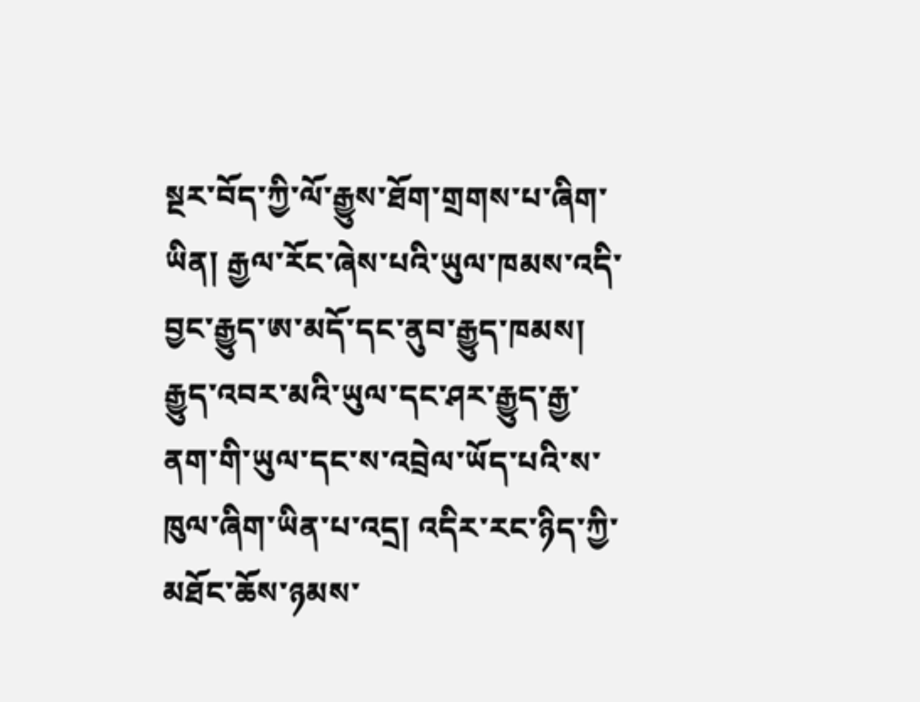སྔར་བོད་ཀྱི་ལོ་རྒྱུས་ཐོག་གྲགས་པ་ཞིག་ཡིན། རྒྱལ་རོང་ཞེས་པའི་ཡུལ་ཁམས་འདི་བྱང་རྒྱུད་ཨ་མདོ་དང་ནུབ་རྒྱུད་ཁམས། རྒྱུད་འབར་མའི་ཡུལ་དང་ཤར་རྒྱུད་རྒྱ་ནག་གི་ཡུལ་དང་ས་འབྲེལ་ཡོད་པའི་ས་ཁུལ་ཞིག་ཡིན་པ་འདྲ། འདིར་རང་ཉིད་ཀྱི་མཐོང་ཆོས་ཉམས་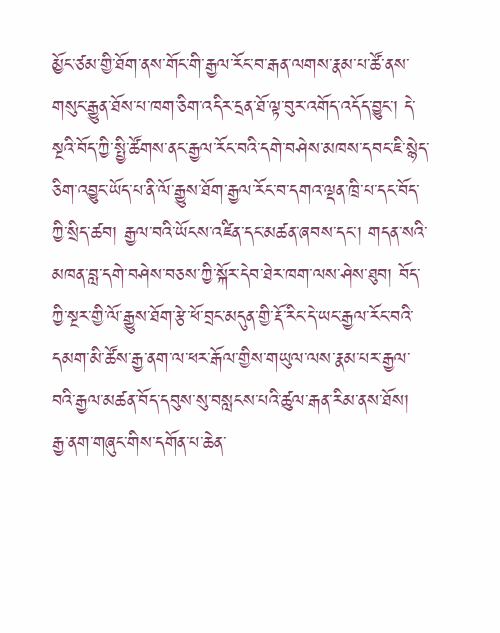མྱོང་ཙམ་གྱི་ཐོག་ནས་གོང་གི་རྒྱལ་རོང་བ་རྒན་ལགས་རྣམ་པ་ཚོ་ནས་གསུང་རྒྱུན་ཐོས་པ་ཁག་ཅིག་འདིར་དྲན་ཐོ་ལྟ་བུར་འགོད་འདོད་བྱུང་། དེ་སྔའི་བོད་ཀྱི་སྤྱི་ཚོགས་ནང་རྒྱལ་རོང་བའི་དགེ་བཤེས་མཁས་དབང་ཇི་སྙེད་ཅིག་འབྱུང་ཡོད་པ་ནི་ལོ་རྒྱུས་ཐོག་རྒྱལ་རོང་བ་དགའ་ལྡན་ཁྲི་པ་དང་བོད་ཀྱི་སྲིད་ཚབ། རྒྱལ་བའི་ཡོངས་འཛིན་དང་མཚན་ཞབས་དང་། གདན་སའི་མཁན་བླ་དགེ་བཤེས་བཅས་ཀྱི་སྐོར་དེབ་ཐེར་ཁག་ལས་ཤེས་ཐུབ། བོད་ཀྱི་སྔར་གྱི་ལོ་རྒྱུས་ཐོག་རྩེ་ཕོ་བྲང་མདུན་གྱི་རྡོ་རིང་དེ་ཡང་རྒྱལ་རོང་བའི་དམག་མི་ཚོས་རྒྱ་ནག་ལ་ཕར་རྒོལ་གྱིས་གཡུལ་ལས་རྣམ་པར་རྒྱལ་བའི་རྒྱལ་མཚན་བོད་དབུས་སུ་བསླངས་པའི་ཚུལ་རྒན་རིམ་ནས་ཐོས།
རྒྱ་ནག་གཞུང་གིས་དགོན་པ་ཆེན་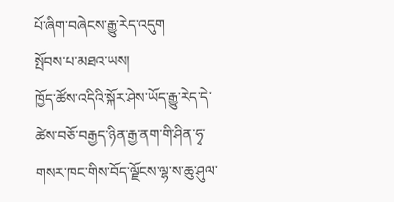པོ་ཞིག་བཞེངས་རྒྱུ་རེད་འདུག
སྤོབས་པ་མཐའ་ཡས།
ཁྱོད་ཚོས་འདིའི་སྐོར་ཤེས་ཡོད་རྒྱུ་རེད་དེ་ཚེས་བཅོ་བརྒྱད་ཉིན་རྒྱ་ནག་གི་ཤིན་ཧྭ་གསར་ཁང་གིས་བོད་ལྗོངས་ལྷ་ས་ཆུ་ཤུལ་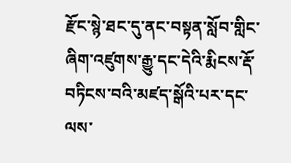རྫོང་སྙེ་ཐང་དུ་ནང་བསྟན་སློབ་གླིང་ཞིག་འཛུགས་རྒྱུ་དང་དེའི་རྨིངས་རྡོ་བཏིངས་བའི་མཛད་སྒོའི་པར་དང་ལས་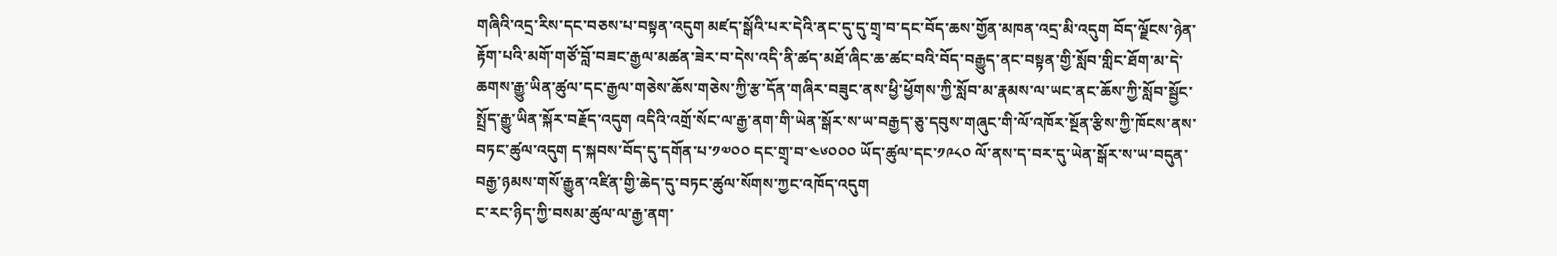གཞིའི་འདྲ་རིས་དང་བཅས་པ་བསྟན་འདུག མཛད་སྒོའི་པར་དེའི་ནང་དུ་དུ་གྲྭ་བ་དང་བོད་ཆས་གྱོན་མཁན་འདྲ་མི་འདུག བོད་ལྗོངས་ཉེན་རྟོག་པའི་མགོ་གཙོ་བློ་བཟང་རྒྱལ་མཚན་ཟེར་བ་དེས་འདི་ནི་ཚད་མཐོ་ཞིང་ཆ་ཚང་བའི་བོད་བརྒྱུད་ནང་བསྟན་གྱི་སློབ་གླིང་ཐོག་མ་དེ་ཆགས་རྒྱུ་ཡིན་ཚུལ་དང་རྒྱལ་གཅེས་ཆོས་གཅེས་ཀྱི་རྩ་དོན་གཞིར་བཟུང་ནས་ཕྱི་ཕྱོགས་ཀྱི་སློབ་མ་རྣམས་ལ་ཡང་ནང་ཆོས་ཀྱི་སློབ་སྦྱོང་སྤྲོད་རྒྱུ་ཡིན་སྐོར་བརྗོད་འདུག འདིའི་འགྲོ་སོང་ལ་རྒྱ་ནག་གི་ཡེན་སྒོར་ས་ཡ་བརྒྱད་ཅུ་དབུས་གཞུང་གི་ལོ་འཁོར་སྔོན་རྩིས་ཀྱི་ཁོངས་ནས་བཏང་ཚུལ་འདུག ད་སྐབས་བོད་དུ་དགོན་པ་༡༧༠༠ དང་གྲྭ་བ་༤༦༠༠༠ ཡོད་ཚུལ་དང་༡༩༨༠ ལོ་ནས་ད་བར་དུ་ཡེན་སྒོར་ས་ཡ་བདུན་བརྒྱ་ཉམས་གསོ་རྒྱུན་འཛིན་གྱི་ཆེད་དུ་བཏང་ཚུལ་སོགས་ཀྱང་འཁོད་འདུག
ང་རང་ཉིད་ཀྱི་བསམ་ཚུལ་ལ་རྒྱ་ནག་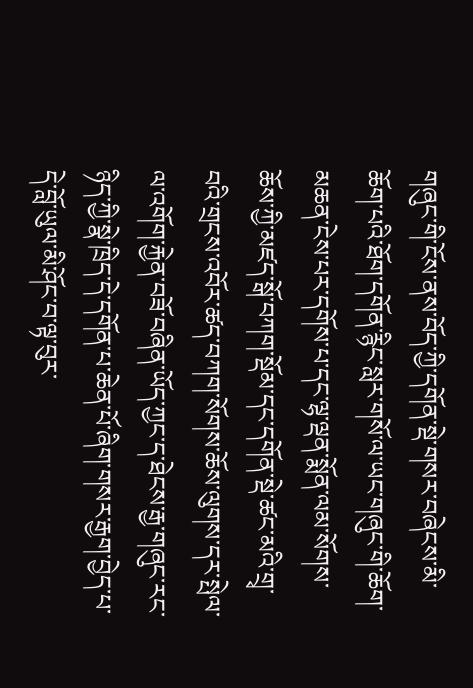གཞུང་གི་ངོས་ནས་བོད་ཀྱི་དགོན་སྡེ་གསར་བཞེངས་མི་ཆོག་པའི་ཐོག་དགོན་རྙིང་སླར་གསོ་ལ་ཡང་གཞུང་གི་ཆོག་མཆན་ངེས་པར་དགོས་པ་དང་ལྷ་ལྡན་སྨོན་ལམ་སོགས་ཆོས་ཀྱི་མཛད་སྒོ་བཀག་སྡོམ་དང་དགོན་སྡེ་ཚང་མའི་གྲྭ་བའི་གྲངས་འབོར་ཚད་བཀག་སོགས་ཆོས་ལུགས་དར་སྤེལ་ལ་འགོག་རྐྱེན་བཟོ་བཞིན་ཡོད་ཀྱང་ད་ཐེངས་རྒྱ་གཞུང་རང་ཉིད་ཀྱི་སྣེ་ཁྲིད་དེ་དགོན་པ་ཆེན་པོ་ཞིག་གསར་རྒྱག་བྱེད་པ་དེ་བློ་ཡུལ་མི་ཤོང་བ་ལྟ་བུར་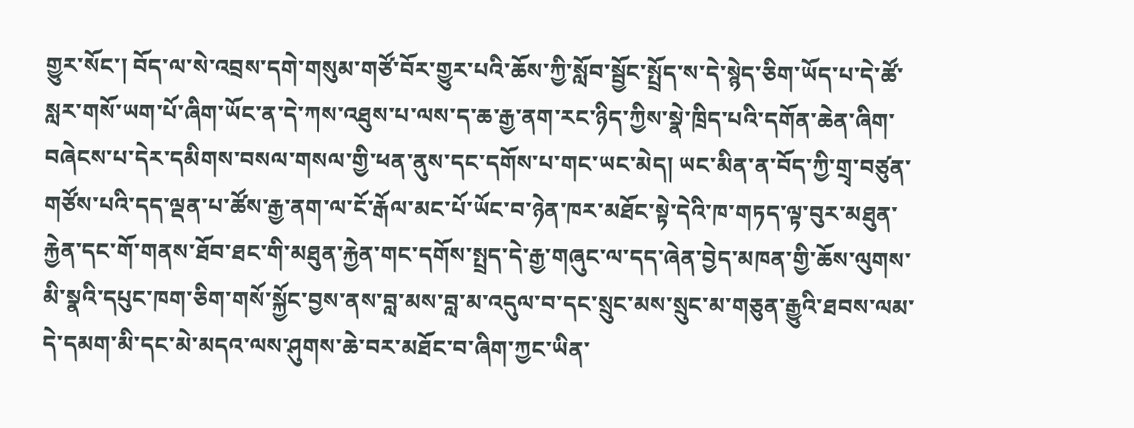གྱུར་སོང་། བོད་ལ་སེ་འབྲས་དགེ་གསུམ་གཙོ་བོར་གྱུར་པའི་ཆོས་ཀྱི་སློབ་སྦྱོང་སྤྲོད་ས་དེ་སྙེད་ཅིག་ཡོད་པ་དེ་ཚོ་སླར་གསོ་ཡག་པོ་ཞིག་ཡོང་ན་དེ་ཀས་འཐུས་པ་ལས་ད་ཆ་རྒྱ་ནག་རང་ཉིད་ཀྱིས་སྣེ་ཁྲིད་པའི་དགོན་ཆེན་ཞིག་བཞེངས་པ་དེར་དམིགས་བསལ་གསལ་གྱི་ཕན་ནུས་དང་དགོས་པ་གང་ཡང་མེད། ཡང་མིན་ན་བོད་ཀྱི་གྲྭ་བཙུན་གཙོས་པའི་དད་ལྡན་པ་ཚོས་རྒྱ་ནག་ལ་ངོ་རྒོལ་མང་པོ་ཡོང་བ་ཉེན་ཁར་མཐོང་སྟེ་དེའི་ཁ་གཏད་ལྟ་བུར་མཐུན་རྐྱེན་དང་གོ་གནས་ཐོབ་ཐང་གི་མཐུན་རྐྱེན་གང་དགོས་སྤྲད་དེ་རྒྱ་གཞུང་ལ་དད་ཞེན་བྱེད་མཁན་གྱི་ཆོས་ལུགས་མི་སྣའི་དཔུང་ཁག་ཅིག་གསོ་སྐྱོང་བྱས་ནས་བླ་མས་བླ་མ་འདུལ་བ་དང་སྲུང་མས་སྲུང་མ་གཅུན་རྒྱུའི་ཐབས་ལམ་དེ་དམག་མི་དང་མེ་མདའ་ལས་ཤུགས་ཆེ་བར་མཐོང་བ་ཞིག་ཀྱང་ཡིན་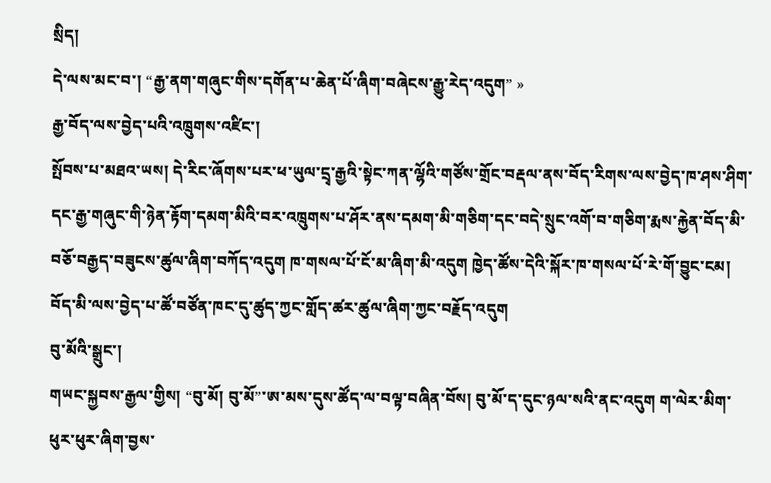སྲིད།
དེ་ལས་མང་བ་། “རྒྱ་ནག་གཞུང་གིས་དགོན་པ་ཆེན་པོ་ཞིག་བཞེངས་རྒྱུ་རེད་འདུག” »
རྒྱ་བོད་ལས་བྱེད་པའི་འཁྲུགས་འཛིང་།
སྤོབས་པ་མཐའ་ཡས། དེ་རིང་ཞོགས་པར་ཕ་ཡུལ་དྲྭ་རྒྱའི་སྟེང་ཀན་ལྷོའི་གཙོས་གྲོང་བརྡལ་ནས་བོད་རིགས་ལས་བྱེད་ཁ་ཤས་ཤིག་དང་རྒྱ་གཞུང་གི་ཉེན་རྟོག་དམག་མིའི་བར་འཁྲུགས་པ་ཤོར་ནས་དམག་མི་གཅིག་དང་བདེ་སྲུང་འགོ་བ་གཅིག་རྨས་རྐྱེན་བོད་མི་བཅོ་བརྒྱད་བཟུངས་ཚུལ་ཞིག་བཀོད་འདུག ཁ་གསལ་པོ་ངོ་མ་ཞིག་མི་འདུག ཁྱེད་ཚོས་དེའི་སྐོར་ཁ་གསལ་པོ་རེ་གོ་བྱུང་ངམ། བོད་མི་ལས་བྱེད་པ་ཚོ་བཙོན་ཁང་དུ་ཚུད་ཀྱང་གློད་ཚར་ཚུལ་ཞིག་ཀྱང་བརྗོད་འདུག
བུ་མོའི་སྒྲུང་།
གཡང་སྐྱབས་རྒྱལ་གྱིས། “བུ་མོ། བུ་མོ”་ཨ་མས་དུས་ཚོད་ལ་བལྟ་བཞིན་བོས། བུ་མོ་ད་དུང་ཉལ་སའི་ནང་འདུག ག་ལེར་མིག་ཕུར་ཕུར་ཞིག་བྱས་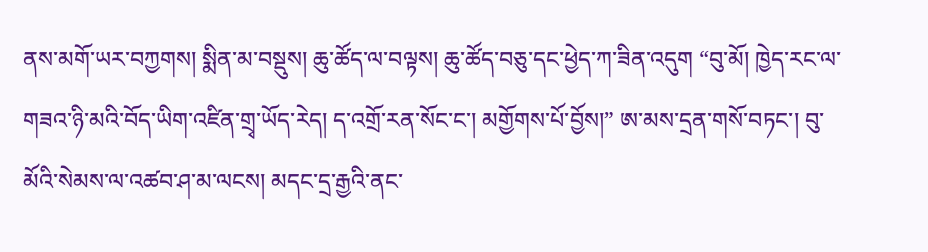ནས་མགོ་ཡར་བཀྱགས། སྨིན་མ་བསྡུས། ཆུ་ཚོད་ལ་བལྟས། ཆུ་ཚོད་བཅུ་དང་ཕྱེད་ཀ་ཟིན་འདུག “བུ་མོ། ཁྱེད་རང་ལ་གཟའ་ཉི་མའི་བོད་ཡིག་འཛིན་གྲྭ་ཡོད་རེད། ད་འགྲོ་རན་སོང་ང་། མགྱོགས་པོ་བྱོས།” ཨ་མས་དྲན་གསོ་བཏང་། བུ་མོའི་སེམས་ལ་འཚབ་ཤ་མ་ལངས། མདང་དྲ་རྒྱའི་ནང་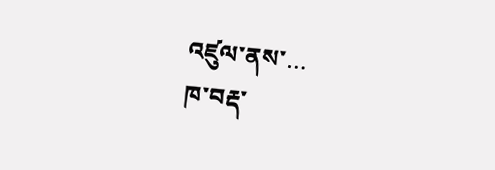འཛུལ་ནས་…
ཁ་བརྡ་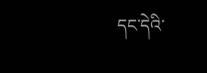དང་དེའི་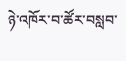ཉེ་འཁོར་བ་ཚོར་བསླབ་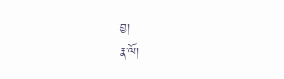བྱ།
རྣ་ལོ།